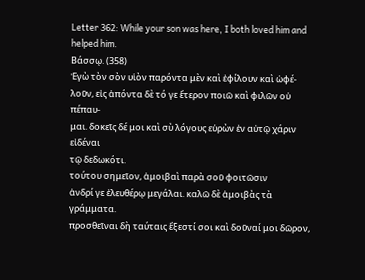Letter 362: While your son was here, I both loved him and helped him.
Βάσσῳ. (358)
Ἐγὼ τὸν σὸν υἱὸν παρόντα μὲν καὶ ἐφίλουν καὶ ὠφέ-
λοῦν, εἰς ἀπόντα δὲ τό γε ἕτερον ποιῶ καὶ φιλῶν οὐ πέπαυ-
μαι. δοκεῖς δέ μοι καὶ σὺ λόγους εὑρὼν ἐν αὐτῷ χάριν εἰδέναι
τῷ δεδωκότι.
τούτου σημεῖον, ἀμοιβαὶ παρὰ σοῦ φοιτῶσιν
ἀνδρί γε ἐλευθέρῳ μεγάλαι. καλῶ δὲ ἀμοιβὰς τὰ γράμματα.
προσθεῖναι δὴ ταύταις ἔξεστί σοι καὶ δοῦναί μοι δῶρον,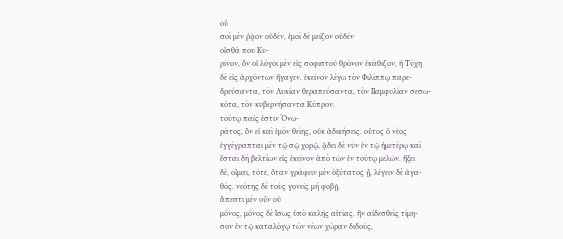οὗ
σοὶ μὲν ῥᾷον οὐδέν, ἐμοὶ δὲ μεῖζον οὐδέν
οἶσθά που Κυ-
ρῖνον, ὅν οἱ λόγοι μὲν εἰς σοφιστοῦ θρόνον ἐκάθιζον, ἡ Τύχη
δὲ εἰς ἀρχόντων ἤγαγεν. ἐκεῖνον λέγω τὸν Φιλίππῳ παρε-
δρεύσαντα, τὸν Λυκίαν θεραπεύσαντα, τὸν ΙΙαμφυλίαν σεσω-
κότα, τὸν κυβερνήσαντα Κύπρον.
τούτῳ παῖς ἐστιν Ὁνω-
ράτος, ὃν εἰ καὶ ἐμὸν θείης, οὐκ ἀδικήσεις. οὗτος ὁ νέος
ἐγγέγραπται μὲν τῷ σῷ χορῷ, ᾄδει δὲ νῦν ἐν τῷ ἡμετέρῳ καὶ
ἔσται δὴ βελτίων εἰς ἐκεῖνον ἀπὸ τῶν ἐν τούτῳ μελῶν. ἥξει
δέ, οἶμαι, τότε, ὅταν γράφειν μὲν ὀξύτατος ᾖ, λέγειν δὲ ἀγα-
θός. νεότης δὲ τοὺς γονεῖς μὴ φοβῇ.
ἄπεστι μὲν οὖν οὐ
μόνος, μόνος δὲ ἴσως ὑπὸ καλῆς αἰτίας. ἣν αἰδεσθεὶς τίμη-
σον ἐν τῷ καταλόγῳ τῶν νέων χώραν διδούς,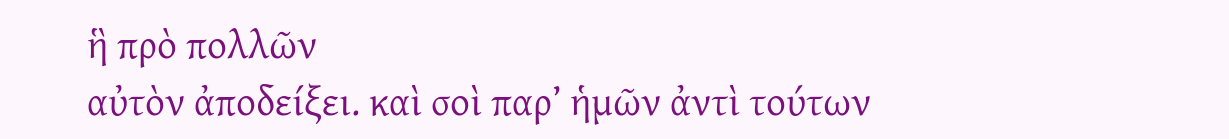ἣ πρὸ πολλῶν
αὐτὸν ἀποδείξει. καὶ σοὶ παρ’ ἡμῶν ἀντὶ τούτων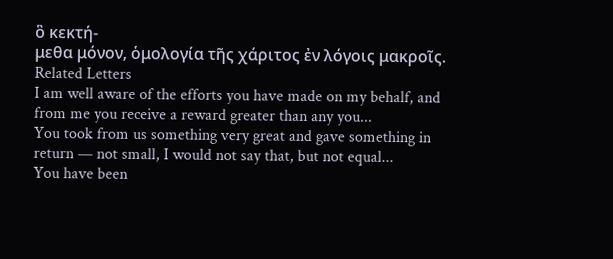ὃ κεκτή-
μεθα μόνον, ὁμολογία τῆς χάριτος ἐν λόγοις μακροῖς.
Related Letters
I am well aware of the efforts you have made on my behalf, and from me you receive a reward greater than any you...
You took from us something very great and gave something in return — not small, I would not say that, but not equal...
You have been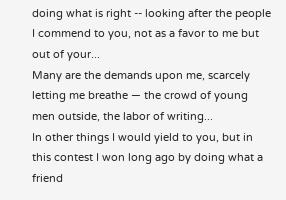doing what is right -- looking after the people I commend to you, not as a favor to me but out of your...
Many are the demands upon me, scarcely letting me breathe — the crowd of young men outside, the labor of writing...
In other things I would yield to you, but in this contest I won long ago by doing what a friend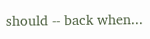should -- back when...